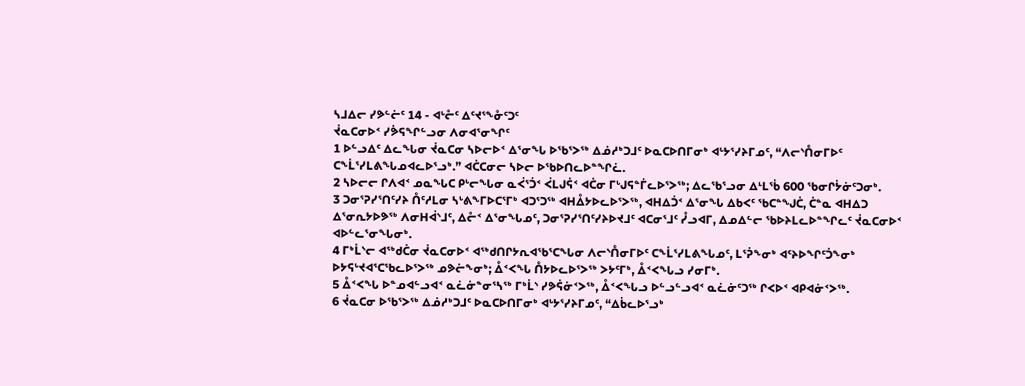ᓴᒧᐃᓕ ᓯᕗᓪᓖᑦ 14 - ᐊᒡᓔᑦ ᐃᑦᔪᕐᖕᓁᑦᑐᑦ
ᔫᓇᑕᓂᐅᑉ ᓯᕘᕋᖏᓪᓗᓂ ᐱᓂᐊᕐᓂᖏᑦ
1 ᐅᓪᓗᐃᑦ ᐃᓚᖓᓂ ᔫᓇᑕᓂ ᓴᐅᓕᐅᑉ ᐃᕐᓂᖓ ᐅᖃᕐᐳᖅ ᐃᓅᓱᒃᑐᒧᑦ ᐅᓇᑕᐅᑎᒥᓂᒃ ᐊᒡᔭᕐᓯᔨᒥᓄᑦ, “ᐱᓕᔅᑍᓂᒥᐅᑦ ᑕᖕᒫᕐᓯᒪᕕᖓᓄᐊᓚᐅᕐᓗᒃ.” ᐊᑖᑕᓂᓕ ᓴᐅᓕ ᐅᖃᐅᑎᓚᐅᓐᖏᓛ.
2 ᓴᐅᓕᓕ ᒋᐱᐊᑉ ᓄᓇᖓᑕ ᑭᒡᓕᖓᓂ ᓇᐹᕐᑑᑉ ᐹᒪᒍᕌᑉ ᐊᑖᓂ ᒥᒡᒍᕋᓐᒦᓚᐅᕐᐳᖅ; ᐃᓚᖃᕐᓗᓂ ᐃᒻᒪᖄ 600 ᖃᓂᒋᔮᓃᑦᑐᓂᒃ.
3 ᑐᓂᕐᕈᓯᕐᑎᑦᓯᔨ ᑍᑦᓱᒪᓂ ᓴᒡᕕᖕᒥᐅᑕᕐᒥᒃ ᐊᑐᕐᑐᖅ ᐊᕼᐂᔭᐅᓚᐅᕐᐳᖅ, ᐊᕼᐃᑑᑉ ᐃᕐᓂᖓ ᐃᑲᐸᑦ ᖃᑕᓐᖑᑖ, ᑖᓐᓇ ᐊᕼᐃᑐ ᐃᕐᓂᕆᔭᐅᕗᖅ ᐱᓂᕼᐋᔅᒧᑦ, ᐃᓔᑉ ᐃᕐᓂᖓᓄᑦ, ᑐᓂᕐᕈᓯᕐᑎᑦᓯᔨᐅᔪᒧᑦ ᐊᑕᓂᕐᒧᑦ ᓮᓗᐊᒥ, ᐃᓄᐃᓪᓕ ᖃᐅᔨᒪᓚᐅᓐᖏᓚᑦ ᔫᓇᑕᓂᐅᑉ ᐊᐅᓪᓚᕐᓂᖓᓂᒃ.
4 ᒥᒃᒫᔅᓕ ᐊᖅᑯᑖᓂ ᔫᓇᑕᓂᐅᑉ ᐊᖅᑯᑎᒋᔭᕆᐊᖃᕐᑕᖓᓂ ᐱᓕᔅᑍᓂᒥᐅᑦ ᑕᖕᒫᕐᓯᒪᕕᖓᓄᑦ, ᒪᕐᕉᖕᓂᒃ ᐊᑦᔨᐅᖏᑦᑑᖕᓂᒃ ᐅᔭᕋᒡᔪᐊᕐᑕᖃᓚᐅᕐᐳᖅ ᓄᕗᓖᖕᓂᒃ; ᐂᑉᐸᖓ ᑍᔭᐅᓚᐅᕐᐳᖅ ᐳᔭᑦᒥᒃ, ᐂᑉᐸᖓᓗ ᓯᓂᒥᒃ.
5 ᐂᑉᐸᖓ ᐅᓐᓄᐊᓪᓗᐊᑉ ᓇᓛᓃᓐᓂᕐᓴᖅ ᒥᒃᒫᔅ ᓯᕗᕌᓃᑉᐳᖅ, ᐂᑉᐸᖓᓗ ᐅᓪᓗᓪᓗᐊᑉ ᓇᓛᓃᑦᑐᖅ ᒋᐸᐅᑉ ᐊᑭᐊᓃᑉᐳᖅ.
6 ᔫᓇᑕᓂ ᐅᖃᕐᐳᖅ ᐃᓅᓱᒃᑐᒧᑦ ᐅᓇᑕᐅᑎᒥᓂᒃ ᐊᒡᔭᕐᓯᔨᒥᓄᑦ, “ᐃᑳᓚᐅᕐᓗᒃ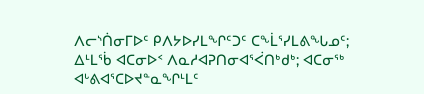ᐱᓕᔅᑏᓂᒥᐅᑦ ᑭᐱᔭᐅᓯᒪᖏᑦᑐᑦ ᑕᖕᒫᕐᓯᒪᕕᖓᓄᑦ; ᐃᒻᒪᖄ ᐊᑕᓂᐅᑉ ᐱᓇᓱᐊᕈᑎᓂᐊᕐᐹᑎᒃᑯᒃ; ᐊᑕᓂᖅ ᐊᒡᕕᐊᕐᑕᐅᔪᓐᓇᖏᒻᒪᑦ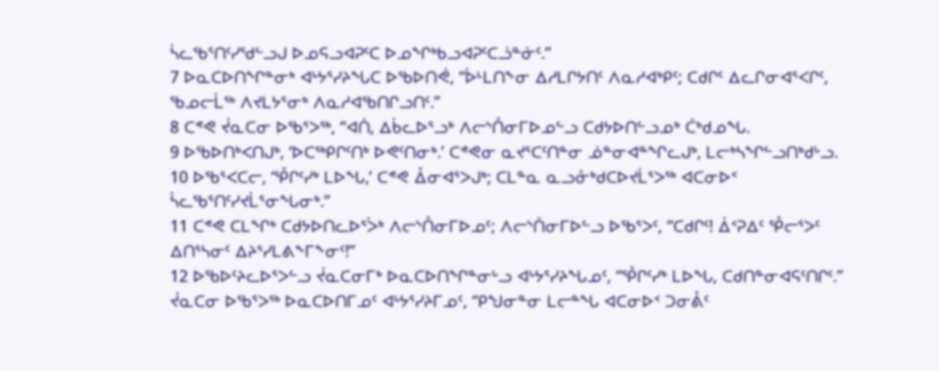ᓵᓚᖃᕐᑎᑦᓯᖁᓪᓗᒍ ᐅᓄᕋᓗᐊᕈᑦᑕ ᐅᓄᖏᒃᑲᓗᐊᕈᑦᑕᓘᓐᓃᑦ.”
7 ᐅᓇᑕᐅᑎᖏᓐᓂᒃ ᐊᒡᔭᕐᓯᔨᖓᑕ ᐅᖃᐅᑎᕚ, “ᐆᒻᒪᑎᖕᓂ ᐃᓱᒪᒋᔭᑎᑦ ᐱᓇᓱᐊᒃᑭᑦ; ᑕᑯᒋᑦ ᐃᓚᒋᓂᐊᕐᐸᒋᑦ, ᖃᓄᓕᒫᖅ ᐱᔪᒪᔭᕐᓂᒃ ᐱᓇᓱᐊᖃᑎᒋᓗᑎᑦ.”
8 ᑕᕝᕙ ᔫᓇᑕᓂ ᐅᖃᕐᐳᖅ, “ᐊᑏ, ᐃᑳᓚᐅᕐᓗᒃ ᐱᓕᔅᑍᓂᒥᐅᓄᓪᓗ ᑕᑯᔭᐅᑎᓪᓗᓄᒃ ᑖᒃᑯᓄᖓ.
9 ᐅᖃᐅᑎᒃᐸᑎᒍᒃ, ‘ᐅᑕᖅᑭᒋᑦᑎᒃ ᐅᕙᑦᑎᓂᒃ.’ ᑕᕝᕙᓂ ᓇᔪᕐᑕᑦᑎᓐᓂ ᓅᓐᓂᐊᓐᖏᓚᒍᒃ, ᒪᓕᒃᓴᖏᓪᓗᑎᒃᑯᒡᓗ.
10 ᐅᖃᕐᐸᑕᓕ, ‘ᕾᒋᑦᓯᒃ ᒪᐅᖓ,’ ᑕᕝᕙ ᐂᓂᐊᕐᐳᒍᒃ; ᑕᒪᓐᓇ ᓇᓗᓁᒃᑯᑕᐅᔪᒫᕐᐳᖅ ᐊᑕᓂᐅᑉ ᓵᓚᖃᕐᑎᑦᓯᔪᒫᕐᓂᖓᓂᒃ.”
11 ᑕᕝᕙ ᑕᒪᖏᒃ ᑕᑯᔭᐅᑎᓚᐅᕐᐴᒃ ᐱᓕᔅᑍᓂᒥᐅᓄᑦ; ᐱᓕᔅᑏᓂᒥᐅᓪᓗ ᐅᖃᕐᐳᑦ, “ᑕᑯᒋᑦ! ᐄᑉᕈᐃᑦ ᕾᓕᕐᐳᑦ ᐃᑎᕐᓴᓂᑦ ᐃᔨᕐᓯᒪᕕᖕᒥᖕᓂᑦ!”
12 ᐅᖃᐅᑦᔨᓚᐅᕐᐳᓪᓗ ᔫᓇᑕᓂᒥᒃ ᐅᓇᑕᐅᑎᖏᓐᓂᒡᓗ ᐊᒡᔭᕐᓯᔨᖓᓄᑦ, “ᕾᒋᑦᓯᒃ ᒪᐅᖓ, ᑕᑯᑎᓐᓂᐊᕋᑦᑎᒋᑦ.” ᔫᓇᑕᓂ ᐅᖃᕐᐳᖅ ᐅᓇᑕᐅᑎᒥᓄᑦ ᐊᒡᔭᕐᓯᔨᒥᓄᑦ, “ᑭᖑᓂᓐᓂ ᒪᓕᓐᖓ ᐊᑕᓂᐅᑉ ᑐᓂᕔᑦ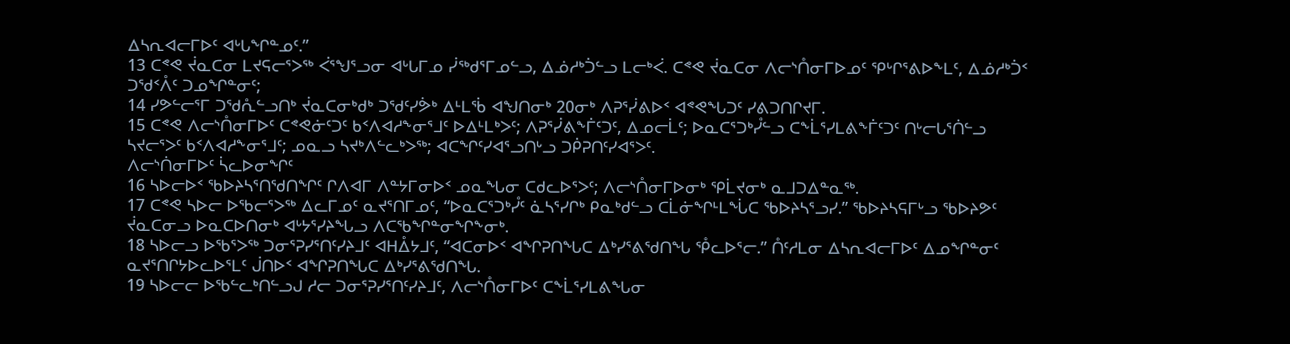ᐃᓴᕆᐊᓕᒥᐅᑦ ᐊᒡᒐᖏᓐᓄᑦ.”
13 ᑕᕝᕙ ᔫᓇᑕᓂ ᒪᔪᕋᓕᕐᐳᖅ ᐹᕐᖑᕐᓗᓂ ᐊᒡᒐᒥᓄ ᓰᖅᑯᕐᒥᓄᓪᓗ, ᐃᓅᓱᒃᑑᓪᓗ ᒪᓕᒃᐹ. ᑕᕝᕙ ᔫᓇᑕᓂ ᐱᓕᔅᑍᓂᒥᐅᓄᑦ ᕿᒡᒋᕐᕕᐅᖕᒪᑦ, ᐃᓅᓱᒃᑑᑉ ᑐᖁᑉᐰᑦ ᑐᓄᖏᓐᓂᑦ;
14 ᓯᕗᓪᓕᕐᒥ ᑐᖁᕅᓪᓗᑎᒃ ᔫᓇᑕᓂᒃᑯᒃ ᑐᖁᑦᓯᕘᒃ ᐃᒻᒪᖄ ᐊᖑᑎᓂᒃ 20ᓂᒃ ᐱᕈᕐᓰᕕᐅᑉ ᐊᕝᕙᖓᑐᑦ ᓯᕕᑐᑎᒋᔪᒥ.
15 ᑕᕝᕙ ᐱᓕᔅᑍᓂᒥᐅᑦ ᑕᕝᕙᓃᑦᑐᑦ ᑲᑉᐱᐊᓱᖕᓂᕐᒧᑦ ᐅᐃᒻᒪᒃᐳᑦ; ᐱᕈᕐᓰᕕᖕᒦᑦᑐᑦ, ᐃᓄᓕᒫᑦ; ᐅᓇᑕᕐᑐᒃᓮᓪᓗ ᑕᖕᒫᕐᓯᒪᕕᖕᒦᑦᑐᑦ ᑎᒡᓕᒐᕐᑏᓪᓗ ᓴᔪᓕᕐᐳᑦ ᑲᑉᐱᐊᓱᖕᓂᕐᒧᑦ; ᓄᓇᓗ ᓴᔪᒃᐱᓪᓚᒃᐳᖅ; ᐊᑕᖏᑦᓯᐊᕐᓗᑎᒡᓗ ᑐᑮᕈᑎᑦᓯᐊᕐᐳᑦ.
ᐱᓕᔅᑏᓂᒥᐅᑦ ᓵᓚᐅᓂᖏᑦ
16 ᓴᐅᓕᐅᑉ ᖃᐅᔨᓴᕐᑎᖁᑎᖏᑦ ᒋᐱᐊᒥ ᐱᓐᔭᒥᓂᐅᑉ ᓄᓇᖓᓂ ᑕᑯᓚᐅᕐᐳᑦ; ᐱᓕᔅᑍᓂᒥᐅᓂᒃ ᕿᒫᔪᓂᒃ ᓇᒧᑐᐃᓐᓇᖅ.
17 ᑕᕝᕙ ᓴᐅᓕ ᐅᖃᓕᕐᐳᖅ ᐃᓚᒥᓄᑦ ᓇᔪᕐᑎᒥᓄᑦ, “ᐅᓇᑕᕐᑐᒃᓮᑦ ᓈᓴᕐᓯᒋᒃ ᑭᓇᒃᑯᓪᓗ ᑕᒫᓃᖏᒻᒪᖔᑕ ᖃᐅᔨᓴᕐᓗᓯ.” ᖃᐅᔨᓴᕋᒥᒡᓗ ᖃᐅᔨᕗᑦ ᔫᓇᑕᓂᓗ ᐅᓇᑕᐅᑎᓂᒃ ᐊᒡᔭᕐᓯᔨᖓᓗ ᐱᑕᖃᖏᓐᓂᖏᖕᓂᒃ.
18 ᓴᐅᓕᓗ ᐅᖃᕐᐳᖅ ᑐᓂᕐᕈᓯᕐᑎᑦᓯᔨᒧᑦ ᐊᕼᐂᔭᒧᑦ, “ᐊᑕᓂᐅᑉ ᐊᖏᕈᑎᖓᑕ ᐃᒃᓯᕐᕕᖁᑎᖓ ᕾᓚᐅᕐᓕ.” ᑍᑦᓱᒪᓂ ᐃᓴᕆᐊᓕᒥᐅᑦ ᐃᓄᖏᓐᓂᑦ ᓇᔪᕐᑎᒋᔭᐅᓚᐅᕐᒪᑦ ᒎᑎᐅᑉ ᐊᖏᕈᑎᖓᑕ ᐃᒃᓯᕐᕕᖁᑎᖓ.
19 ᓴᐅᓕᓕ ᐅᖃᓪᓚᒃᑎᓪᓗᒍ ᓱᓕ ᑐᓂᕐᕈᓯᕐᑎᑦᓯᔨᒧᑦ, ᐱᓕᔅᑍᓂᒥᐅᑦ ᑕᖕᒫᕐᓯᒪᕕᖓᓂ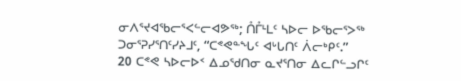ᓂᐱᕐᔪᐊᖃᓕᕐᐸᓪᓕᐊᕗᖅ; ᑍᒤᒻᒪᑦ ᓴᐅᓕ ᐅᖃᓕᕐᐳᖅ ᑐᓂᕐᕈᓯᕐᑎᑦᓯᔨᒧᑦ, “ᑕᕝᕙᓐᖓᑦ ᐊᒡᒐᑎᑦ ᐲᓕᒃᑭᑦ.”
20 ᑕᕝᕙ ᓴᐅᓕᐅᑉ ᐃᓄᖁᑎᓂ ᓇᔪᕐᑎᓂ ᐃᓚᒋᓪᓗᒋᑦ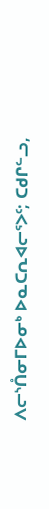ᐱᓕᔅᑍᓂᒥᐅᓂᒃ ᐅᓇᑕᕆᐊᓕᕐᐳᑦ; ᑕᑯᒋᓪᓗ,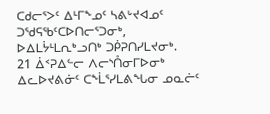ᑕᑯᓕᕐᐳᑦ ᐃᒻᒥᖕᓄᑦ ᓴᕕᒡᔪᐊᓄᑦ ᑐᖁᕋᖃᑦᑕᐅᑎᓕᕐᑐᓂᒃ, ᐅᐃᒪᔮᒻᒪᕆᒃᓗᑎᒃ ᑐᑮᕈᑎᓯᒪᔪᓂᒃ.
21 ᐄᑉᕈᐃᓪᓕ ᐱᓕᔅᑍᓂᒥᐅᓂᒃ ᐃᓚᐅᔪᕕᓃᑦ ᑕᖕᒫᕐᓯᒪᕕᖓᓂ ᓄᓇᓖᑦ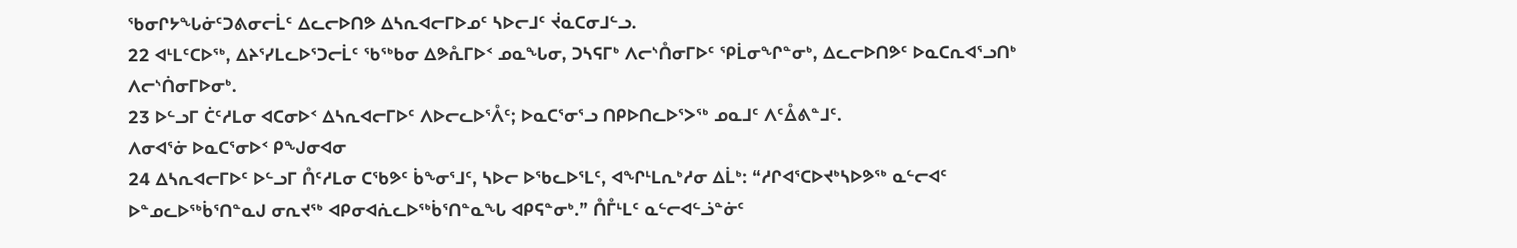ᖃᓂᒋᔭᖓᓃᑦᑐᕕᓂᓕᒫᑦ ᐃᓚᓕᐅᑎᕗ ᐃᓴᕆᐊᓕᒥᐅᓄᑦ ᓴᐅᓕᒧᑦ ᔫᓇᑕᓂᒧᓪᓗ.
22 ᐊᒻᒪᑦᑕᐅᖅ, ᐃᔨᕐᓯᒪᓚᐅᕐᑐᓕᒫᑦ ᖃᖅᑲᓂ ᐃᕗᕅᒥᐅᑉ ᓄᓇᖓᓂ, ᑐᓴᕋᒥᒃ ᐱᓕᔅᑍᓂᒥᐅᑦ ᕿᒫᓂᖏᓐᓂᒃ, ᐃᓚᓕᐅᑎᕗᑦ ᐅᓇᑕᕆᐊᕐᓗᑎᒃ ᐱᓕᔅᑏᓂᒥᐅᓂᒃ.
23 ᐅᓪᓗᒥ ᑖᑦᓱᒪᓂ ᐊᑕᓂᐅᑉ ᐃᓴᕆᐊᓕᒥᐅᑦ ᐱᐅᓕᓚᐅᕐᐰᑦ; ᐅᓇᑕᕐᓂᕐᓗ ᑎᑭᐅᑎᓚᐅᕐᐳᖅ ᓄᓇᒧᑦ ᐱᑦᐂᕕᓐᒧᑦ.
ᐱᓂᐊᕐᓃ ᐅᓇᑕᕐᓂᐅᑉ ᑭᖑᓂᐊᓂ
24 ᐃᓴᕆᐊᓕᒥᐅᑦ ᐅᓪᓗᒥ ᑍᑦᓱᒪᓂ ᑕᖃᕗᑦ ᑳᖕᓂᕐᒧᑦ, ᓴᐅᓕ ᐅᖃᓚᐅᕐᒪᑦ, ᐊᖏᒻᒪᕆᒃᓱᓂ ᐃᒫᒃ: “ᓱᒋᐊᕐᑕᐅᔪᒃᓴᐅᕗᖅ ᓇᓪᓕᐊᑦ ᐅᓐᓄᓚᐅᖅᑳᕐᑎᓐᓇᒍ ᓂᕆᔪᖅ ᐊᑭᓂᐊᕇᓚᐅᖅᑳᕐᑎᓐᓇᖓ ᐊᑭᕋᓐᓂᒃ.” ᑍᒤᒻᒪᑦ ᓇᓪᓕᐊᓪᓘᓐᓃᑦ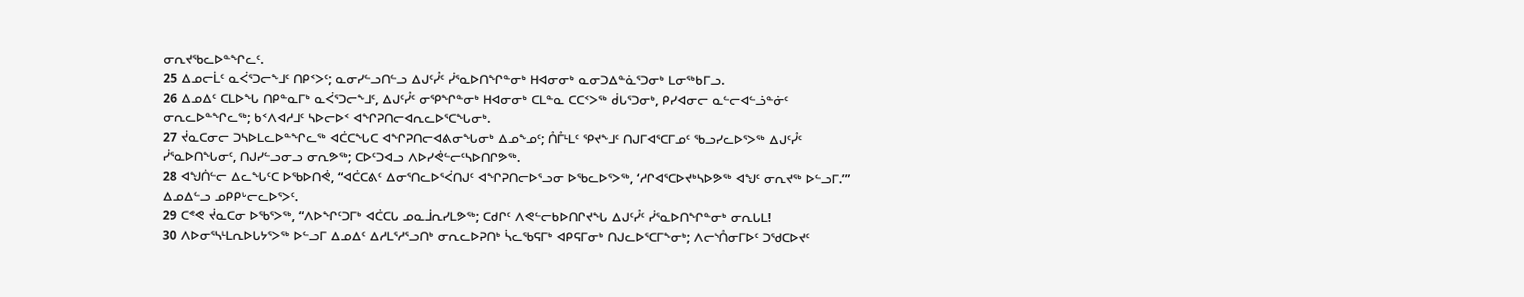ᓂᕆᔪᖃᓚᐅᓐᖏᓚᑦ.
25 ᐃᓄᓕᒫᑦ ᓇᐹᕐᑐᓕᖕᒧᑦ ᑎᑭᑉᐳᑦ; ᓇᓂᓯᓪᓗᑎᓪᓗ ᐃᒍᑦᓮᑦ ᓰᕐᓇᐅᑎᖏᓐᓂᒃ ᕼᐊᓂᓂᒃ ᓇᓂᑐᐃᓐᓈᕐᑐᓂᒃ ᒪᓂᖅᑲᒥᓗ.
26 ᐃᓄᐃᑦ ᑕᒪᐅᖓ ᑎᑭᓐᓇᒥᒃ ᓇᐹᕐᑐᓕᖕᒧᑦ, ᐃᒍᑦᓮᑦ ᓂᕿᖏᓐᓂᒃ ᕼᐊᓂᓂᒃ ᑕᒪᓐᓇ ᑕᑕᑉᐳᖅ ᑰᒐᕐᑐᓂᒃ, ᑭᓯᐊᓂᓕ ᓇᓪᓕᐊᓪᓘᓐᓃᑦ ᓂᕆᓚᐅᓐᖏᓚᖅ; ᑲᑉᐱᐊᓱᒧᑦ ᓴᐅᓕᐅᑉ ᐊᖏᕈᑎᓕᐊᕆᓚᐅᕐᑕᖓᓂᒃ.
27 ᔫᓇᑕᓂᓕ ᑐᓴᐅᒪᓚᐅᓐᖏᓚᖅ ᐊᑖᑕᖓᑕ ᐊᖏᕈᑎᓕᐊᕕᓂᖓᓂᒃ ᐃᓄᖕᓄᑦ; ᑍᒤᒻᒪᑦ ᕿᔪᖕᒧᑦ ᑎᒍᒥᐊᕐᑕᒥᓄᑦ ᖃᓗᓯᓚᐅᕐᐳᖅ ᐃᒍᑦᓮᑦ ᓰᕐᓇᐅᑎᖓᓂᑦ, ᑎᒍᓯᓪᓗᓂᓗ ᓂᕆᕗᖅ; ᑕᐅᑦᑐᐊᓗ ᐱᐅᓯᕚᓪᓕᑦᓴᐅᑎᒋᕗᖅ.
28 ᐊᖑᑏᓪᓕ ᐃᓚᖓᑦᑕ ᐅᖃᐅᑎᕚ, “ᐊᑖᑕᕕᑦ ᐃᓂᕐᑎᓚᐅᕐᐹᑎᒍᑦ ᐊᖏᕈᑎᓕᐅᕐᓗᓂ ᐅᖃᓚᐅᕐᐳᖅ, ‘ᓱᒋᐊᕐᑕᐅᔪᒃᓴᐅᕗᖅ ᐊᖑᑦ ᓂᕆᔪᖅ ᐅᓪᓗᒥ.’” ᐃᓄᐃᓪᓗ ᓄᑭᑭᒡᓕᓚᐅᕐᐳᑦ.
29 ᑕᕝᕙ ᔫᓇᑕᓂ ᐅᖃᕐᐳᖅ, “ᐱᐅᖏᑦᑐᒥᒃ ᐊᑖᑕᒐ ᓄᓇᒨᕆᓯᒪᕗᖅ; ᑕᑯᒋᑦ ᐱᕙᓪᓕᑲᐅᑎᒋᔪᖓ ᐃᒍᑦᓮᑦ ᓰᕐᓇᐅᑎᖏᓐᓂᒃ ᓂᕆᒐᒪ!
30 ᐱᐅᓂᕐᓴᒻᒪᕆᐅᒐᔭᕐᐳᖅ ᐅᓪᓗᒥ ᐃᓄᐃᑦ ᐃᓱᒪᕐᓱᕐᓗᑎᒃ ᓂᕆᓚᐅᕈᑎᒃ ᓵᓚᖃᕋᒥᒃ ᐊᑭᕋᒥᓂᒃ ᑎᒍᓚᐅᕐᑕᒥᖕᓂᒃ; ᐱᓕᔅᑍᓂᒥᐅᑦ ᑐᖁᑕᐅᔪᑦ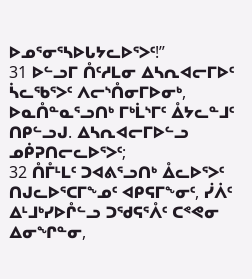ᐅᓄᕐᓂᕐᓴᐅᒐᔭᓚᐅᕐᐳᑦ!”
31 ᐅᓪᓗᒥ ᑍᑦᓱᒪᓂ ᐃᓴᕆᐊᓕᒥᐅᑦ ᓵᓚᖃᕐᐳᑦ ᐱᓕᔅᑍᓂᒥᐅᓂᒃ, ᐅᓇᑍᓐᓇᕐᓗᑎᒃ ᒥᒃᒫᔅᒥᑦ ᐂᔭᓚᓐᒧᑦ ᑎᑭᓪᓗᒍ. ᐃᓴᕆᐊᓕᒥᐅᓪᓗ ᓄᑮᕈᑎᓕᓚᐅᕐᐳᑦ;
32 ᑍᒤᒻᒪᑦ ᑐᐊᕕᕐᓗᑎᒃ ᐂᓚᐅᕐᐳᑦ ᑎᒍᓚᐅᕐᑕᒥᖕᓄᑦ ᐊᑭᕋᒥᖕᓂᑦ, ᓰᐲᑦ ᐃᒻᒧᒃᓯᐅᒊᓪᓗ ᑐᖁᕋᕐᐰᑦ ᑕᕝᕙᓂ ᐃᓂᖏᓐᓂ,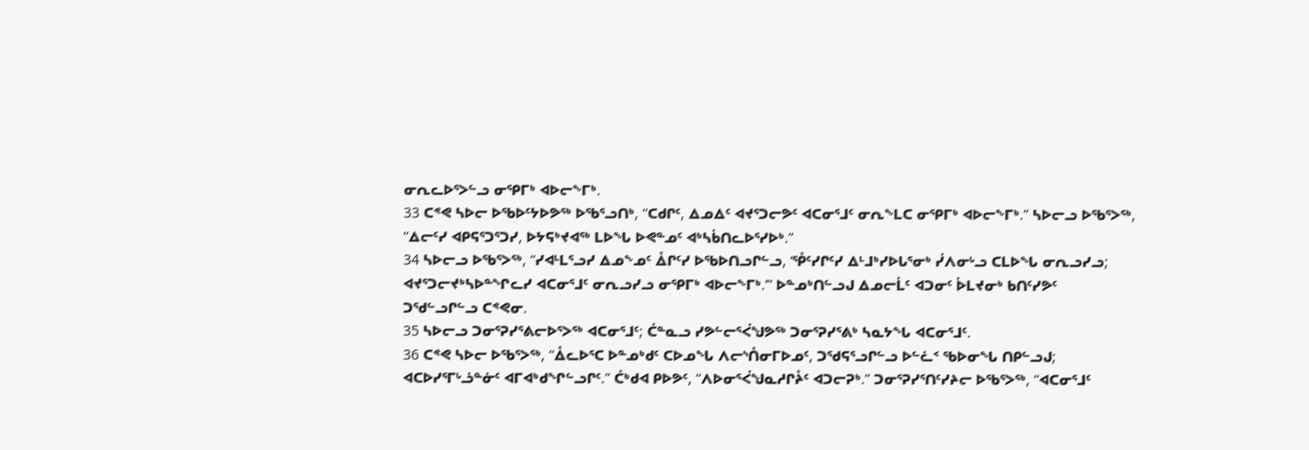ᓂᕆᓚᐅᕐᐳᓪᓗ ᓂᕿᒥᒃ ᐊᐅᓕᖕᒥᒃ.
33 ᑕᕝᕙ ᓴᐅᓕ ᐅᖃᐅᑦᔭᐅᕗᖅ ᐅᖃᕐᓗᑎᒃ, “ᑕᑯᒋᑦ, ᐃᓄᐃᑦ ᐊᔪᕐᑐᓕᕗᑦ ᐊᑕᓂᕐᒧᑦ ᓂᕆᖕᒪᑕ ᓂᕿᒥᒃ ᐊᐅᓕᖕᒥᒃ.” ᓴᐅᓕᓗ ᐅᖃᕐᐳᖅ, “ᐃᓕᑦᓯ ᐊᑭᕋᕐᑐᕐᑐᓯ, ᐅᔭᕋᒃᔪᐊᖅ ᒪᐅᖓ ᐅᕙᓐᓄᑦ ᐊᒃᓴᑳᑎᓚᐅᕐᓯᐅᒃ.”
34 ᓴᐅᓕᓗ ᐅᖃᕐᐳᖅ, “ᓯᐊᒻᒪᕐᓗᓯ ᐃᓄᖕᓄᑦ ᐂᒋᑦᓯ ᐅᖃᐅᑎᓗᒋᓪᓗ, ‘ᕾᑦᓯᒋᑦᓯ ᐃᒻᒧᒃᓯᐅᒐᕐᓂᒃ ᓰᐱᓂᒡᓗ ᑕᒪᐅᖓ ᓂᕆᓗᓯᓗ; ᐊᔪᕐᑐᓕᔪᒃᓴᐅᓐᖏᓚᓯ ᐊᑕᓂᕐᒧᑦ ᓂᕆᓗᓯᓗ ᓂᕿᒥᒃ ᐊᐅᓕᖕᒥᒃ.’” ᐅᓐᓄᒃᑎᓪᓗᒍ ᐃᓄᓕᒫᑦ ᐊᑐᓂᑦ ᐆᒪᔪᓂᒃ ᑲᑎᑦᓯᕗᑦ ᑐᖁᓪᓗᒋᓪᓗ ᑕᕝᕙᓂ.
35 ᓴᐅᓕᓗ ᑐᓂᕐᕈᓯᕐᕕᓕᐅᕐᐳᖅ ᐊᑕᓂᕐᒧᑦ; ᑖᓐᓇᓗ ᓯᕗᓪᓕᕐᐹᖑᕗᖅ ᑐᓂᕐᕈᓯᕐᕕᒃ ᓴᓇᔭᖓ ᐊᑕᓂᕐᒧᑦ.
36 ᑕᕝᕙ ᓴᐅᓕ ᐅᖃᕐᐳᖅ, “ᐂᓚᐅᕐᑕ ᐅᓐᓄᒃᑯᑦ ᑕᐅᓄᖓ ᐱᓕᔅᑍᓂᒥᐅᓄᑦ, ᑐᖁᕋᕐᓗᒋᓪᓗ ᐅᓪᓛᑉ ᖃᐅᓂᖓ ᑎᑭᓪᓗᒍ; ᐊᑕᐅᓯᕐᒥᒡᓘᓐᓃᑦ ᐊᒥᐊᒃᑯᖏᓪᓗᒋᑦ.” ᑖᒃᑯᐊ ᑭᐅᕗᑦ, “ᐱᐅᓂᕐᐹᖑᓇᓱᒋᔧᑦ ᐊᑐᓕᕈᒃ.” ᑐᓂᕐᕈᓯᕐᑎᑦᓯᔨᓕ ᐅᖃᕐᐳᖅ, “ᐊᑕᓂᕐᒧᑦ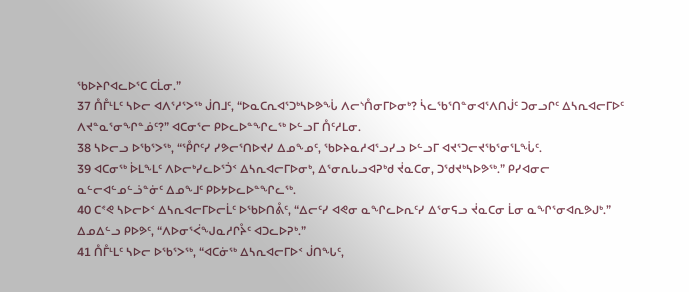ᖃᐅᔨᒋᐊᓚᐅᕐᑕ ᑕᒫᓂ.”
37 ᑍᒤᒻᒪᑦ ᓴᐅᓕ ᐊᐱᕐᓱᕐᐳᖅ ᒎᑎᒧᑦ, “ᐅᓇᑕᕆᐊᕐᑐᒃᓴᐅᕗᖔ ᐱᓕᔅᑍᓂᒥᐅᓂᒃ? ᓵᓚᖃᕐᑎᓐᓂᐊᕐᐱᑎᒎᑦ ᑐᓂᓗᒋᑦ ᐃᓴᕆᐊᓕᒥᐅᑦ ᐱᔪᓐᓇᕐᓂᖏᓐᓅᑦ?” ᐊᑕᓂᕐᓕ ᑭᐅᓚᐅᓐᖏᓚᖅ ᐅᓪᓗᒥ ᑍᑦᓱᒪᓂ.
38 ᓴᐅᓕᓗ ᐅᖃᕐᐳᖅ, “ᕾᒋᑦᓯ ᓯᕗᓕᕐᑎᐅᔪᓯ ᐃᓄᖕᓄᑦ, ᖃᐅᔨᓇᓱᐊᕐᓗᓯᓗ ᐅᓪᓗᒥ ᐊᔪᕐᑐᓕᔪᖃᕐᓂᕐᒪᖔᑦ.
39 ᐊᑕᓂᖅ ᐆᒪᖕᒪᑦ ᐱᐅᓕᒃᓯᓚᐅᕐᑑᑉ ᐃᓴᕆᐊᓕᒥᐅᓂᒃ, ᐃᕐᓂᕆᒐᓗᐊᕈᒃᑯ ᔫᓇᑕᓂ, ᑐᖁᔪᒃᓴᐅᕗᖅ.” ᑭᓯᐊᓂᓕ ᓇᓪᓕᐊᓪᓄᓪᓘᓐᓃᑦ ᐃᓄᖕᒧᑦ ᑭᐅᔭᐅᓚᐅᓐᖏᓚᖅ.
40 ᑕᕝᕙ ᓴᐅᓕᐅᑉ ᐃᓴᕆᐊᓕᒥᐅᓕᒫᑦ ᐅᖃᐅᑎᕔᑦ, “ᐃᓕᑦᓯ ᐊᕙᓂ ᓇᖏᓚᐅᕆᑦᓯ ᐃᕐᓂᕋᓗ ᔫᓇᑕᓂ ᒫᓂ ᓇᖏᕐᓂᐊᕆᕗᒍᒃ.” ᐃᓄᐃᓪᓗ ᑭᐅᕗᑦ, “ᐱᐅᓂᕐᐹᖑᓇᓱᒋᔧᑦ ᐊᑐᓚᐅᕈᒃ.”
41 ᑍᒤᒻᒪᑦ ᓴᐅᓕ ᐅᖃᕐᐳᖅ, “ᐊᑕᓃᖅ ᐃᓴᕆᐊᓕᒥᐅᑉ ᒎᑎᖓᑦ,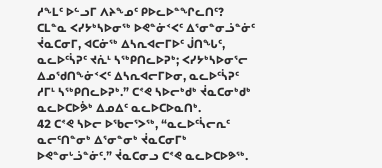ᓱᖕᒪᑦ ᐅᓪᓗᒥ ᐱᔨᖕᓄᑦ ᑭᐅᓚᐅᓐᖏᓚᑎᑦ? ᑕᒪᓐᓇ ᐸᓯᔭᒃᓴᐅᓂᖅ ᐅᕙᓐᓃᑉᐸᑦ ᐃᕐᓂᓐᓂᓘᓐᓃᑦ ᔫᓇᑕᓂᒥ, ᐊᑕᓃᖅ ᐃᓴᕆᐊᓕᒥᐅᑦ ᒎᑎᖓᑦ, ᓇᓚᐅᑦᓵᕈᑦ ᔪᕇᒻ ᓴᖅᑭᑎᓚᐅᕈᒃ; ᐸᓯᔭᒃᓴᐅᓂᕐᓕ ᐃᓄᖁᑎᖕᓃᑉᐸᑦ ᐃᓴᕆᐊᓕᒥᐅᓂ, ᓇᓚᐅᑦᓵᕈᑦ ᓱᒥᒻ ᓴᖅᑭᑎᓚᐅᕈᒃ.” ᑕᕝᕙ ᓴᐅᓕᒃᑯᒃ ᔫᓇᑕᓂᒃᑯᒃ ᓇᓚᐅᑕᐅᕘᒃ ᐃᓄᐃᑦ ᓇᓚᐅᑕᐅᓇᑎᒃ.
42 ᑕᕝᕙ ᓴᐅᓕ ᐅᖃᓕᕐᐳᖅ, “ᓇᓚᐅᑦᓵᓕᕆᑦ ᓇᓕᑦᑎᓐᓂᒃ ᐃᕐᓂᓐᓂᒃ ᔫᓇᑕᓂᒥᒃ ᐅᕙᓐᓂᒡᓘᓐᓃᑦ.” ᔫᓇᑕᓂᓗ ᑕᕝᕙ ᓇᓚᐅᑕᐅᕗᖅ.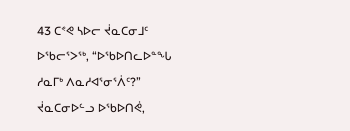43 ᑕᕝᕙ ᓴᐅᓕ ᔫᓇᑕᓂᒧᑦ ᐅᖃᓕᕐᐳᖅ, “ᐅᖃᐅᑎᓚᐅᓐᖓ ᓱᓇᒥᒃ ᐱᓇᓱᐊᕐᓂᕐᐲᑦ?” ᔫᓇᑕᓂᐅᓪᓗ ᐅᖃᐅᑎᕚ,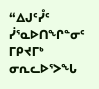“ᐃᒍᑦᓮᑦ ᓰᕐᓇᐅᑎᖏᓐᓂᑦ ᒥᑭᔪᒥᒃ ᓂᕆᓚᐅᕐᐳᖓ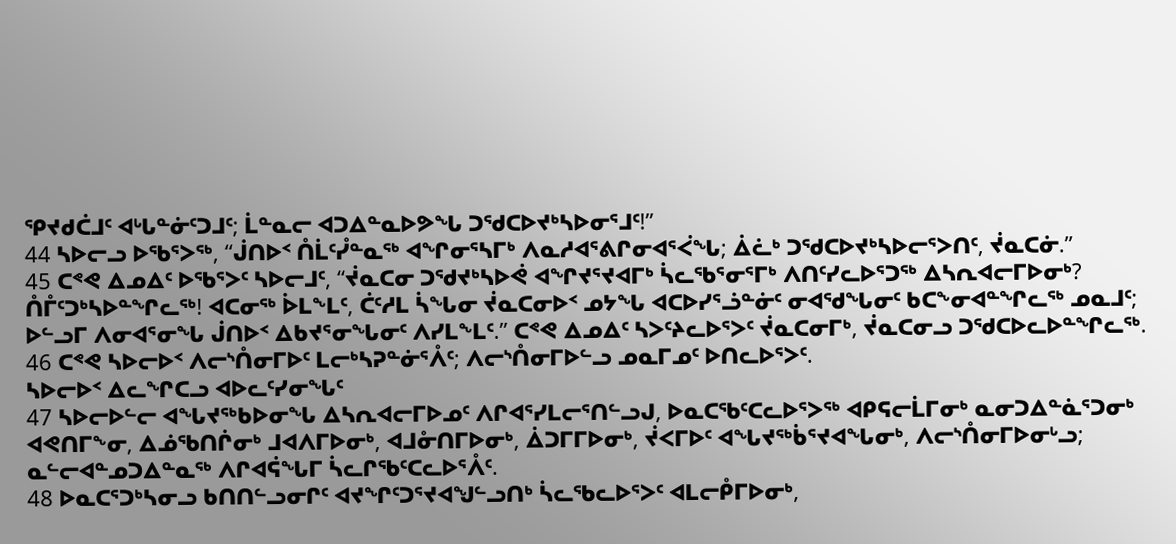ᕿᔪᑯᑖᒧᑦ ᐊᒡᒐᓐᓃᑦᑐᒧᑦ; ᒫᓐᓇᓕ ᐊᑐᐃᓐᓇᐅᕗᖓ ᑐᖁᑕᐅᔪᒃᓴᐅᓂᕐᒧᑦ!”
44 ᓴᐅᓕᓗ ᐅᖃᕐᐳᖅ, “ᒎᑎᐅᑉ ᑍᒫᑦᓮᓐᓇᖅ ᐊᖏᓂᕐᓴᒥᒃ ᐱᓇᓱᐊᕐᕕᒋᓂᐊᕐᐹᖓ; ᐄᓛᒃ ᑐᖁᑕᐅᔪᒃᓴᐅᓕᕐᐳᑎᑦ, ᔫᓇᑕᓃ.”
45 ᑕᕝᕙ ᐃᓄᐃᑦ ᐅᖃᕐᐳᑦ ᓴᐅᓕᒧᑦ, “ᔫᓇᑕᓂ ᑐᖁᔪᒃᓴᐅᕚ ᐊᖏᔪᕐᔪᐊᒥᒃ ᓵᓚᖃᕐᓂᕐᒥᒃ ᐱᑎᑦᓯᓚᐅᕐᑐᖅ ᐃᓴᕆᐊᓕᒥᐅᓂᒃ? ᑍᒤᑦᑐᒃᓴᐅᓐᖏᓚᖅ! ᐊᑕᓂᖅ ᐆᒪᖕᒪᑦ, ᑖᑦᓱᒪ ᓵᖓᓂ ᔫᓇᑕᓂᐅᑉ ᓄᔭᖓ ᐊᑕᐅᓯᕐᓘᓐᓃᑦ ᓂᐊᖁᖓᓂᑦ ᑲᑕᖕᓂᐊᓐᖏᓚᖅ ᓄᓇᒧᑦ; ᐅᓪᓗᒥ ᐱᓂᐊᕐᓂᖓ ᒎᑎᐅᑉ ᐃᑲᔪᕐᓂᖓᓂᑦ ᐱᓯᒪᖕᒪᑦ.” ᑕᕝᕙ ᐃᓄᐃᑦ ᓴᐳᑦᔨᓚᐅᕐᐳᑦ ᔫᓇᑕᓂᒥᒃ, ᔫᓇᑕᓂᓗ ᑐᖁᑕᐅᓚᐅᓐᖏᓚᖅ.
46 ᑕᕝᕙ ᓴᐅᓕᐅᑉ ᐱᓕᔅᑍᓂᒥᐅᑦ ᒪᓕᒃᓴᕈᓐᓃᕐᐰᑦ; ᐱᓕᔅᑍᓂᒥᐅᓪᓗ ᓄᓇᒥᓄᑦ ᐅᑎᓚᐅᕐᐳᑦ.
ᓴᐅᓕᐅᑉ ᐃᓚᖏᑕᓗ ᐊᐅᓚᑦᓯᓂᖓᑦ
47 ᓴᐅᓕᐅᓪᓕ ᐊᖓᔪᖅᑲᐅᓂᖓ ᐃᓴᕆᐊᓕᒥᐅᓄᑦ ᐱᒋᐊᕐᓯᒪᓕᕐᑎᓪᓗᒍ, ᐅᓇᑕᖃᑦᑕᓚᐅᕐᐳᖅ ᐊᑭᕋᓕᒫᒥᓂᒃ ᓇᓂᑐᐃᓐᓈᕐᑐᓂᒃ ᐊᕙᑎᒥᖕᓂ, ᐃᓅᖃᑎᒌᓂᒃ ᒧᐊᐱᒥᐅᓂᒃ, ᐊᒧᓁᑎᒥᐅᓂᒃ, ᐄᑐᒥᒥᐅᓂᒃ, ᔫᐸᒥᐅᑦ ᐊᖓᔪᖅᑳᕐᔪᐊᖓᓂᒃ, ᐱᓕᔅᑍᓂᒥᐅᓂᒡᓗ; ᓇᓪᓕᐊᓐᓄᑐᐃᓐᓇᖅ ᐱᒋᐊᕌᖓᒥ ᓵᓚᒋᖃᑦᑕᓚᐅᕐᐰᑦ.
48 ᐅᓇᑕᕐᑐᒃᓴᓂᓗ ᑲᑎᑎᓪᓗᓂᒋᑦ ᐊᔪᖏᑦᑐᕐᔪᐊᖑᓪᓗᑎᒃ ᓵᓚᖃᓚᐅᕐᐳᑦ ᐊᒪᓕᑬᒥᐅᓂᒃ,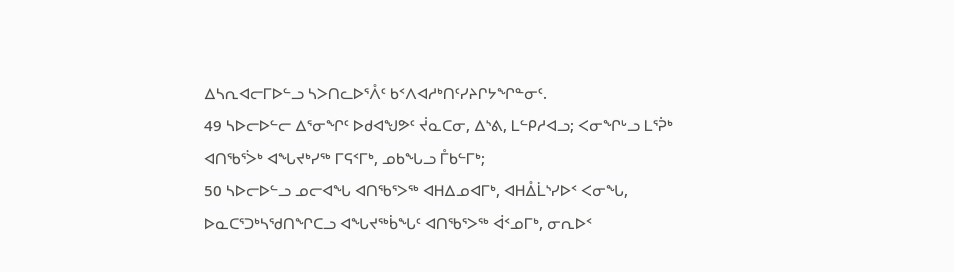ᐃᓴᕆᐊᓕᒥᐅᓪᓗ ᓴᐳᑎᓚᐅᕐᐰᑦ ᑲᑉᐱᐊᓱᒃᑎᑦᓯᔨᒋᔭᖏᓐᓂᑦ.
49 ᓴᐅᓕᐅᓪᓕ ᐃᕐᓂᖏᑦ ᐅᑯᐊᖑᕗᑦ ᔫᓇᑕᓂ, ᐃᔅᕕ, ᒪᓪᑭᓱᐊᓗ; ᐸᓂᖏᒡᓗ ᒪᕐᕉᒃ ᐊᑎᖃᕐᐴᒃ ᐊᖓᔪᒃᓯᖅ ᒥᕋᑉᒥᒃ, ᓄᑲᖓᓗ ᒤᑲᓪᒥᒃ;
50 ᓴᐅᓕᐅᓪᓗ ᓄᓕᐊᖓ ᐊᑎᖃᕐᐳᖅ ᐊᕼᐃᓄᐊᒥᒃ, ᐊᕼᐂᒫᔅᓯᐅᑉ ᐸᓂᖓ, ᐅᓇᑕᕐᑐᒃᓴᖁᑎᖏᑕᓗ ᐊᖓᔪᖅᑳᖓᑦ ᐊᑎᖃᕐᐳᖅ ᐋᑉᓄᒥᒃ, ᓂᕆᐅᑉ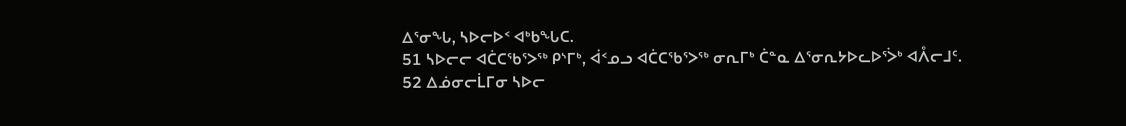ᐃᕐᓂᖓ, ᓴᐅᓕᐅᑉ ᐊᒃᑲᖓᑕ.
51 ᓴᐅᓕᓕ ᐊᑖᑕᖃᕐᐳᖅ ᑭᔅᒥᒃ, ᐋᑉᓄᓗ ᐊᑖᑕᖃᕐᐳᖅ ᓂᕆᒥᒃ ᑖᓐᓇ ᐃᕐᓂᕆᔭᐅᓚᐅᕐᐴᒃ ᐊᐰᓕᒧᑦ.
52 ᐃᓅᓂᓕᒫᒥᓂ ᓴᐅᓕ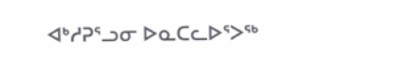ᐊᒃᓱᕈᕐᓗᓂ ᐅᓇᑕᓚᐅᕐᐳᖅ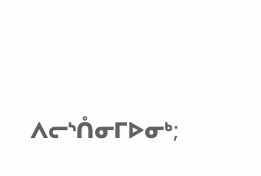ᐱᓕᔅᑍᓂᒥᐅᓂᒃ;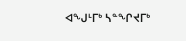ᐊᖑᒻᒥᒃ ᓴᓐᖏᔪᒥᒃ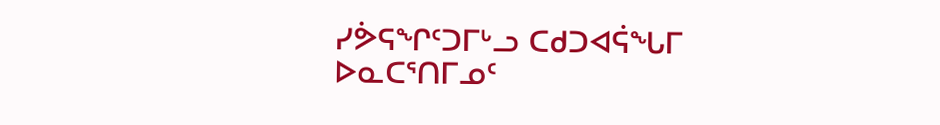ᓯᕘᕋᖏᑦᑐᒥᒡᓗ ᑕᑯᑐᐊᕌᖓᒥ ᐅᓇᑕᕐᑎᒥᓄᑦ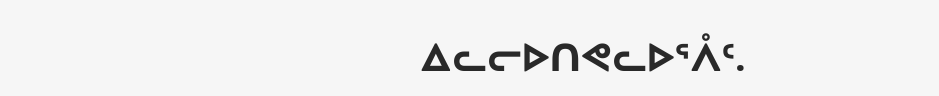ᐃᓚᓕᐅᑎᕙᓚᐅᕐᐰᑦ.